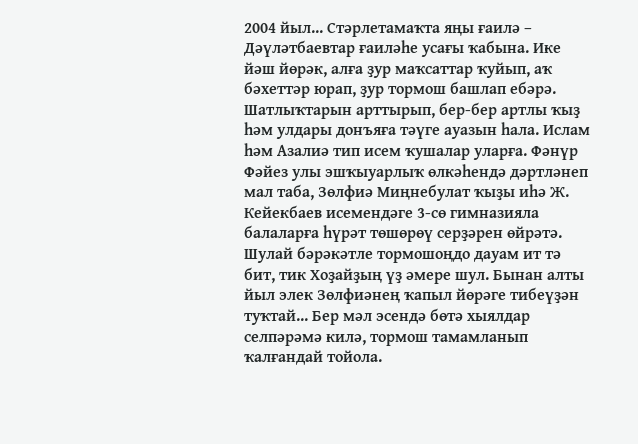2004 йыл... Стәрлетамаҡта яңы ғаилә – Дәүләтбаевтар ғаиләһе усағы ҡабына. Ике йәш йөрәк, алға ҙур маҡсаттар ҡуйып, аҡ бәхеттәр юрап, ҙур тормош башлап ебәрә. Шатлыҡтарын арттырып, бер-бер артлы ҡыҙ һәм улдары донъяға тәүге ауазын һала. Ислам һәм Азалиә тип исем ҡушалар уларға. Фәнүр Фәйез улы эшҡыуарлыҡ өлкәһендә дәртләнеп мал таба, Зөлфиә Миңнебулат ҡыҙы иһә Ж. Кейекбаев исемендәге 3-сө гимназияла балаларға һүрәт төшөрөү серҙәрен өйрәтә. Шулай бәрәкәтле тормошоңдо дауам ит тә бит, тик Хоҙайҙың үҙ әмере шул. Бынан алты йыл элек Зөлфиәнең ҡапыл йөрәге тибеүҙән туҡтай... Бер мәл эсендә бөтә хыялдар селпәрәмә килә, тормош тамамланып ҡалғандай тойола.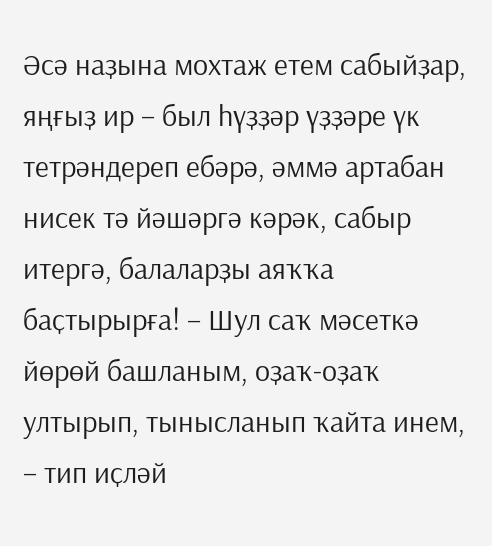Әсә наҙына мохтаж етем сабыйҙар, яңғыҙ ир – был һүҙҙәр үҙҙәре үк тетрәндереп ебәрә, әммә артабан нисек тә йәшәргә кәрәк, сабыр итергә, балаларҙы аяҡҡа баҫтырырға! – Шул саҡ мәсеткә йөрөй башланым, оҙаҡ-оҙаҡ ултырып, тынысланып ҡайта инем, – тип иҫләй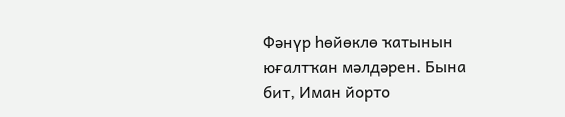Фәнүр һөйөклө ҡатынын юғалтҡан мәлдәрен. Бына бит, Иман йорто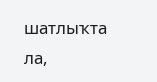шатлыҡта ла,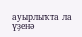ауырлыҡта ла үҙенә